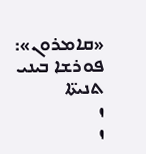«ܩܐܡܪܘܢ»: ܦܘܪܫܐ ܒܝܢܝ ܬܢܝܬ̈ܐ
ܙ
ܙ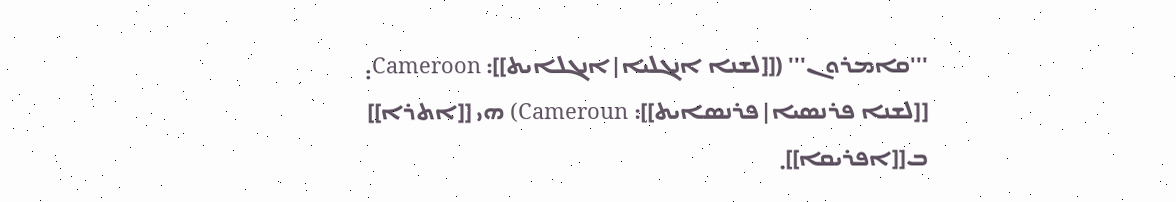'''ܩܐܡܪܘܢ''' ([[ܠܫܢܐ ܐܢܓܠܝܐ|ܐܢܓܠܐܝܬ]]: Cameroon܄ [[ܠܫܢܐ ܦܪܢܣܝܐ|ܦܪܢܣܐܝܬ]]: Cameroun) ܗܝ [[ܐܬܪܐ]] ܒ[[ܐܦܪܝܩܐ]]܂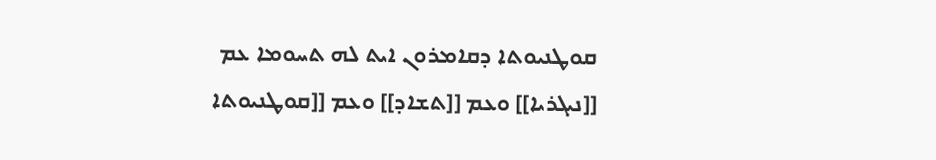ܩܘܛܢܝܘܬܐ ܕܩܐܡܪܘܢ ܐܝܬ ܠܗ ܬܚܘܡܐ ܥܡ [[ܢܝܓܪܝܐ]] ܘܥܡ [[ܬܫܐܕ]] ܘܥܡ [[ܩܘܛܢܝܘܬܐ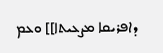ܕܐܦܪܝܩܐ ܡܨܥܝܬܐ]] ܘܥܡ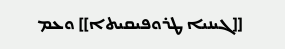[[ܓܝܢܝܐ ܛܪܘܦܝܩܝܬܐ]] ܘܥܡ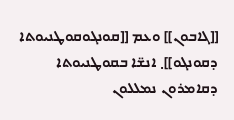[[ܓܐܒܘܢ]] ܘܥܡ [[ܩܘܢܓܘܩܘܛܢܝܘܬܐ ܕܩܘܢܓܘ]]܂ ܐܢܫ̈ܐ ܒܩܘܛܢܝܘܬܐ ܕܩܐܡܪܘܢ ܢܡܠܠܘܢ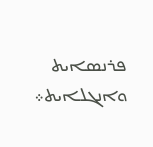ܦܪܢܣܐܝܬ ܘܐܢܓܠܐܝܬ܀